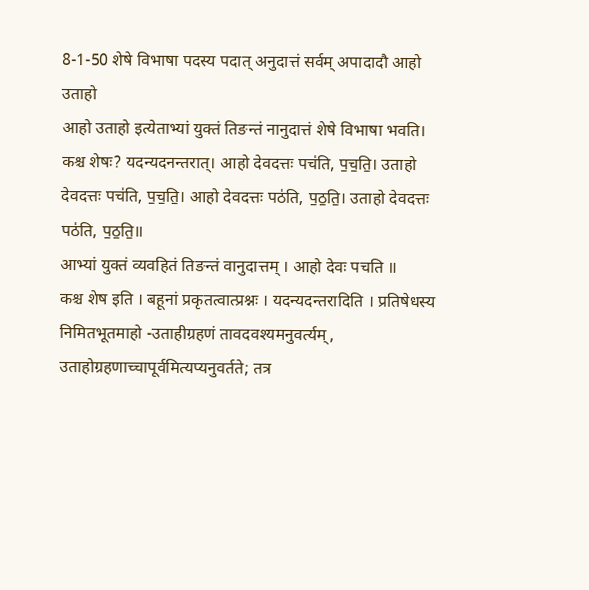8-1-50 शेषे विभाषा पदस्य पदात् अनुदात्तं सर्वम् अपादादौ आहो उताहो
आहो उताहो इत्येताभ्यां युक्तं तिङन्तं नानुदात्तं शेषे विभाषा भवति। कश्च शेषः? यदन्यदनन्तरात्। आहो देवदत्तः पच॑ति, प॒च॒ति॒। उताहो देवदत्तः पच॑ति, प॒च॒ति॒। आहो देवदत्तः पठ॑ति, प॒ठ॒ति॒। उताहो देवदत्तः पठ॑ति, प॒ठ॒ति॒॥
आभ्यां युक्तं व्यवहितं तिङन्तं वानुदात्तम् । आहो देवः पचति ॥
कश्च शेष इति । बहूनां प्रकृतत्वात्प्रश्नः । यदन्यदन्तरादिति । प्रतिषेधस्य निमितभूतमाहो -उताहीग्रहणं तावदवश्यमनुवर्त्यम्, उताहोग्रहणाच्चापूर्वमित्यप्यनुवर्तते; तत्र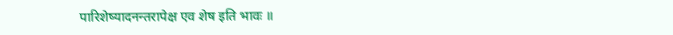पारिशेष्यादनन्तरापेक्ष एव शेष इति भावः ॥